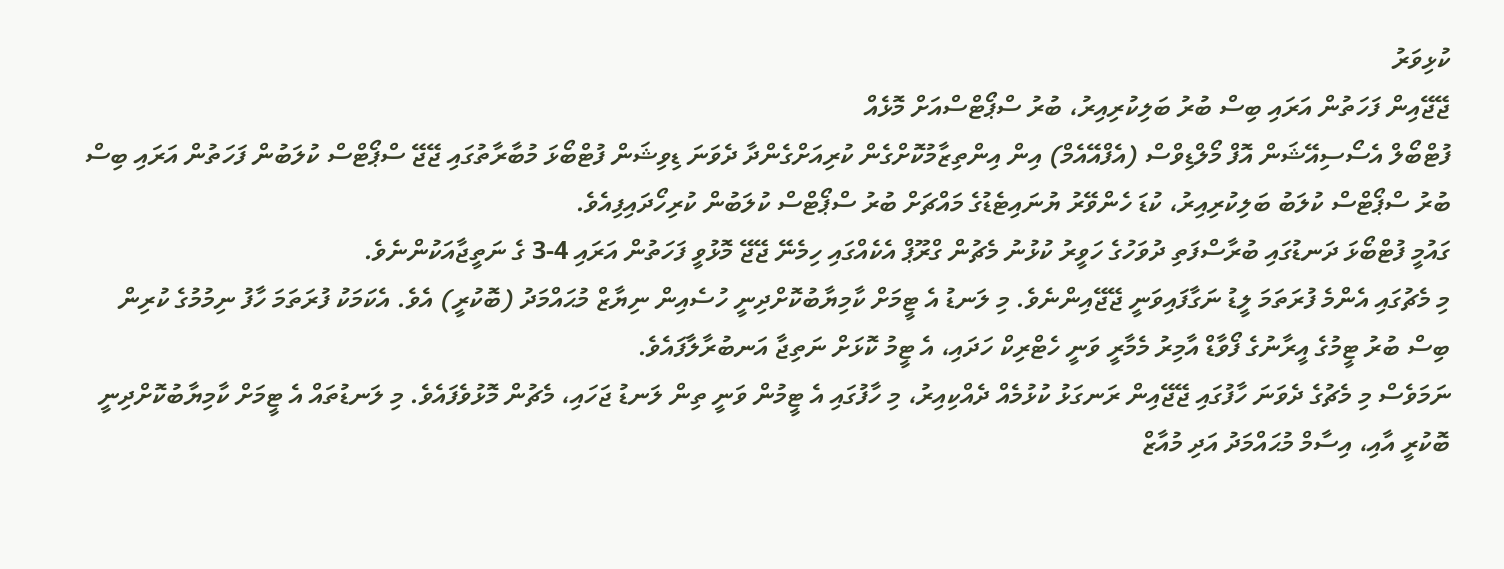ކުޅިވަރު
ޖޭޖޭއިން ފަހަތުން އަރައި ބިސް ބުރު ބަލިކުރިއިރު، ބުރު ސްޕޯޓްސްއަށް މޮޅެއް
ފުޓްބޯލް އެސޯސިއޭޝަން އޮފް މޯލްޑިވްސް (އެފްއޭއެމް) އިން އިންތިޒާމުކޮށްގެން ކުރިއަށްގެންދާ ދެވަނަ ޑިވިޝަން ފުޓްބޯޅަ މުބާރާތުގައި ޖޭޖޭ ސްޕޯޓްސް ކުލަބުން ފަހަތުން އަރައި ބިސް ބުރު ސްޕޯޓްސް ކުލަބު ބަލިކުރިއިރު، ކުޑަ ހެންވޭރު ޔުނައިޓެޑުގެ މައްޗަށް ބުރު ސްޕޯޓްސް ކުލަބުން ކުރިހޯދައިފިއެވެ.
ގައުމީ ފުޓްބޯޅަ ދަނޑުގައި ބުރާސްފަތި ދުވަހުގެ ހަވީރު ކުޅުނު މެޗުން ގްރޫޕް އެކެއްގައި ހިމެނޭ ޖޭޖޭ މޮޅުވީ ފަހަތުން އަރައި 4-3 ގެ ނަތީޖާއަކުންނެވެ.
މި މެޗުގައި އެންމެ ފުރަތަމަ ލީޑު ނަގާފައިވަނީ ޖޭޖޭއިންނެވެ. މި ލަނޑު އެ ޓީމަށް ކާމިޔާބުކޮށްދިނީ ހުސެއިން ނިޔާޒް މުޙައްމަދު (ބޮކުރީ) އެވެ. އެކަމަކު ފުރަތަމަ ހާފު ނިމުމުގެ ކުރިން ބިސް ބުރު ޓީމުގެ އީރާނުގެ ފޯވާޑް އާމިރު މެމާރީ ވަނީ ހެޓްރިކް ހަދައި، އެ ޓީމު ކޮޅަށް ނަތިޖާ އަނބުރާލާފައެވެ.
ނަމަވެސް މި މެޗުގެ ދެވަނަ ހާފުގައި ޖޭޖޭއިން ރަނގަޅު ކުޅުމެއް ދެއްކިއިރު، މި ހާފުގައި އެ ޓީމުން ވަނީ ތިން ލަނޑު ޖަހައި، މެޗުން މޮޅުވެފައެވެ. މި ލަނޑުތައް އެ ޓީމަށް ކާމިޔާބުކޮށްދިނީ ބޮކުރީ އާއި، އިސާމް މުޙައްމަދު އަދި މުއާޒް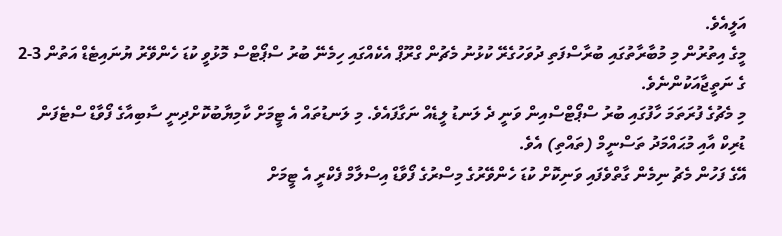އަލީއެވެ.
މީގެ އިތުރުން މި މުބާރާތުގައި ބުރާސްފަތި ދުވަހުގެރޭ ކުޅުނު މެޗުން ގްރޫޕް އެކެއްގައި ހިމެނޭ ބުރު ސްޕޯޓްސް މޮޅުވީ ކުޑަ ހެންވޭރު ޔުނައިޓެޑް އަތުން 3-2 ގެ ނަތީޖާއަކުންނެވެ.
މި މެޗުގެ ފުރަތަމަ ހާފުގައި ބުރު ސްޕޯޓްސްއިން ވަނީ ދެ ލަނޑު ލީޑެއް ނަގާފައެވެ. މި ލަނޑުތައް އެ ޓީމަށް ކާމިޔާބުކޮށްދިނީ ސާބިއާގެ ފޯވާޑް ސްޓެފަން ޑުރިކް އާއި މުޙައްމަދު ތަސްނީމް (ތައްތި) އެވެ.
އޭގެ ފަހުން މެޗު ނިމެން ގާތްވެފައި ވަނިކޮށް ކުޑަ ހެންވޭރުގެ މިސްރުގެ ފޯވާޑް އިސްލާމް ފެކްރީ އެ ޓީމަށް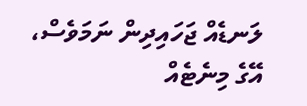ލަނޑެއް ޖަހައިދިން ނަމަވެސް، އޭގެ މިނެޓެއް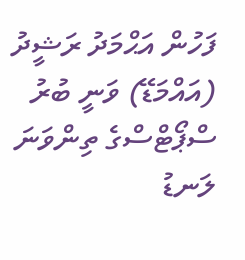ފަހުން އަޙްމަދު ރަޝީދު (އައްމަޑޭ) ވަނީ ބުރު ސްޕޯޓްސްގެ ތިންވަނަ ލަނޑު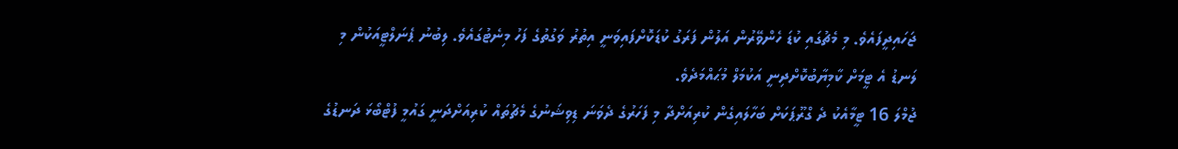ޖަހައިދީފައެވެ. މި މެޗުގައި ކުޑަ ހެންވޭރުން އަލުން ފަރަގު ކުޑަކޮށްފައިވަނީ އިތުރު ވަގުތުގެ ފަހު މިނެޓުގައެވެ. ލިބުނު ޕެނަލްޓީއަކުން މި ލަނޑު އެ ޓީމަށް ކާމިޔާބުކޮށްދިނީ އަކުމަލް މުޙައްމަދެވެ.
ޖުމްލަ 16 ޓީމާއެކު ދެ ގްރޫޕަކަށް ބަހާލައިގެން ކުރިއަށްދާ މި ފަހަރުގެ ދެވަނަ ޑިވިޝަނުގެ މެޗުތައް ކުރިއަށްދަނީ ގައުމީ ފުޓްބޯޅަ ދަނޑުގެ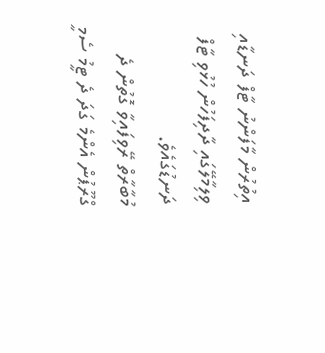އިތުރުން މާފަންނު ޓާފް ދަނޑާއި ވިލިމާލޭގައި ދާދިފަހުން ހުޅުވި ޓާފް ދަނޑުގައެވެ.
މުބާރާތް ރޭވިފައިވާ ގޮތުން ދެ ގްރޫޕުން އެންމެ ގަދަ ދެ ޓީމު ސެމީ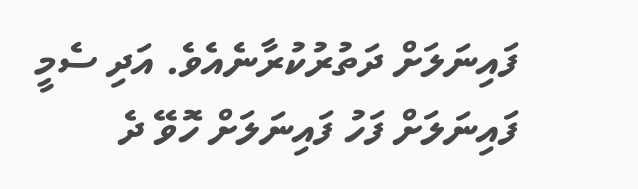ފައިނަލަށް ދަތުރުކުރާނެއެވެ. އަދި ސެމީ ފައިނަލަށް ފަހު ފައިނަލަށް ހޮވޭ ދެ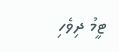ޓީމު ދިވެހި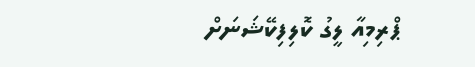ޕްރިމިއާ ލީގު ކޮލިފިކޭޝަނަށް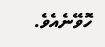ހޮވޭނެއެވެ.